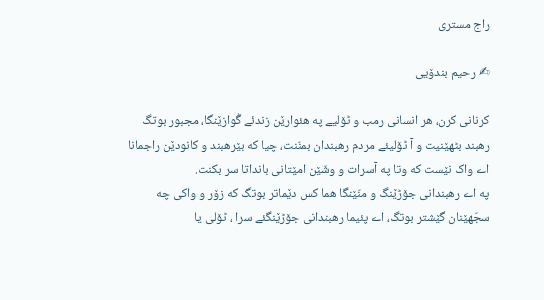راج مستری

✍ رحیم بندۆیی

کرنانی کرن، هر انسانی رمب و ٹۆلیے په هئوارێن زندئے گُوازێنگا، مجبور بوتگ‌ رهبند بٹهێنیت و آ ٹۆلیئے مردم رهبندان بمنّنت، چیا که بێرهبند و کانودێن راجمانا اے واک نێست که وتا په آسرات و وشّێن امێتانی بانداتا سر بکنت.
په اے رهبندانی جۆڑێنگ و منّێنگا هما کس دێماتر بوتگ که زۆر و واکی چه سجّهێنان گێشتر بوتگ، اے پئیما رهبندانی جۆڑێنگئے سرا ، ٹۆلی یا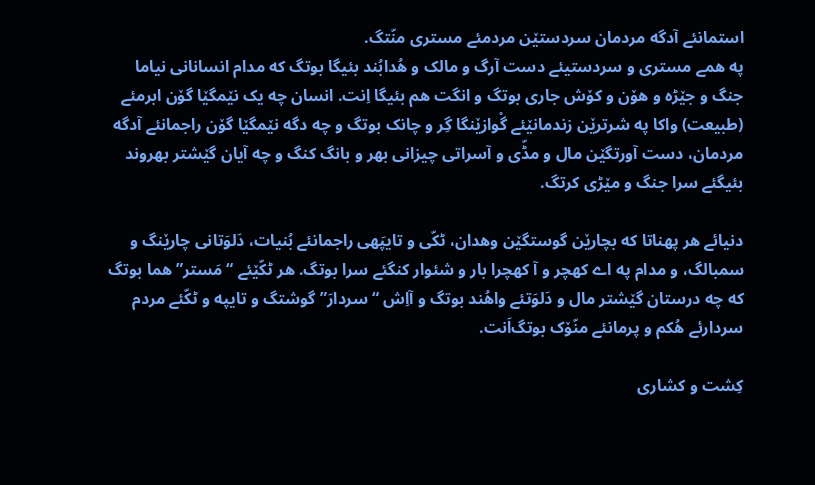استمانئے آدگه مردمان سردستێن مردمئے مستری منّتگ.
په همے مستری و سردستیئے دست آرگ و مالک و هُدابُند بئیگا بوتگ که مدام انسانانی نیاما جنگ و جێڑه و هۆن و کۆش جاری بوتگ و انگت هم بئیگا اِنت. انسان چه یک نێمگێا گۆن ابرمئے (طبیعت) واکا په شرترێن زندمانێئے گْوازێنگا گِر و چانک بوتگ و چه دگه نێمگێا گۆن راجمانئے آدگه مردمان، دست آورتگێن مال و مڈّی و آسراتی چیزانی بهر و بانگ کنگ و چه آیان گێشتر بهروند بئیگئے سرا جنگ و مێڑی کرتگ.

دنیائے هر پهناتا که بچارێن گوستگێن وهدان، ٹکّی و تایپَهی راجمانئے بُنیات، دَلوَتانی چارێنگ و سمبالگ، و مدام په اے کهچر و آ کهچرا بار و شئوار کنگئے سرا بوتگ. هر ٹکّێئے “مَستر” هما بوتگ که چه درستان گێشتر مال و دَلوَتئے واهُند بوتگ و آاِش “سردارَ” گوشتگ و تایپه و ٹکّئے مردم سردارئے هُکم و پرمانئے منّۆک بوتگ‌اَنت.

کِشت و کشاری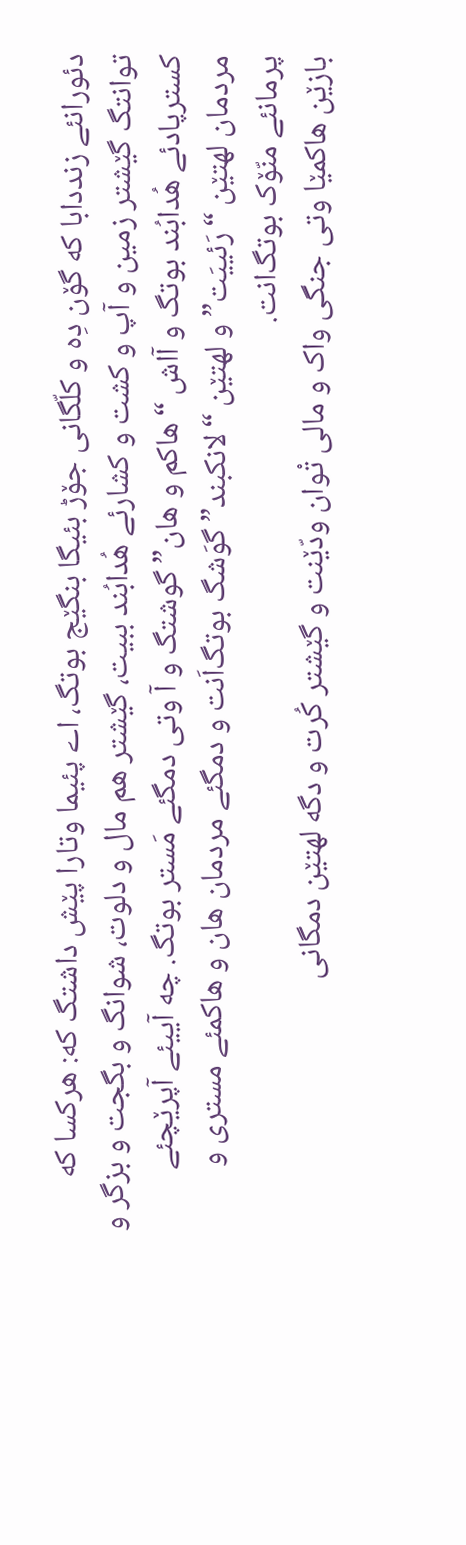دئورانئے زنددابا که گۆن دِه و کلّگانی جۆڑ بئیگا بنگێج بوتگ، اے پئیما وتارا پێش داشتگ که: هرکسا که توانتگ گێشتر زمین و آپ و کشت و کشارئے هُدابُند ببیت، گێشتر هم مال و دلوت، شوانگ و بگجت و بزگر و کسترپادئے هُدابُند بوتگ و آاش “هاکم و هان” گوشتگ و آ وتی دمگئے مَستر بوتگ. چه آییئے آپرێچئے مردمان لهتێن “رَئییَت” و لهتێن “لانکبند” گوَشگ بوتگ‌اَنت و دمگئے مردمان هان و هاکمئے مستری و پرمانئے منّۆک بوتگ‌انت.
بازێن هاکمێا وتی جنگی واک و مالی تْوان ودّێنت و گێشتر کُرت و دگه لهتێن دمگانی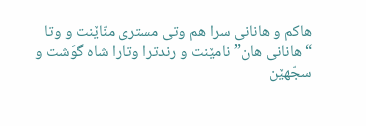هاکم و هانانی سرا هم وتی مستری منّاێنت و وتا “هانانی هان” نامێنت و رندترا وتارا شاه گوَشت و سجّهێن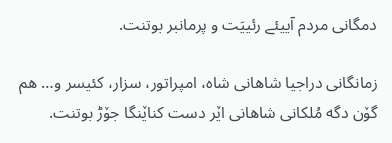دمگانی مردم آییئے رئییَت و پرمانبر بوتنت.

زمانگانی دراجیا شاهانی شاه، امپراتور، سزار، کئیسر و… هم گۆن دگه مُلکانی شاهانی اێر دست کناێنگا جۆڑ بوتنت.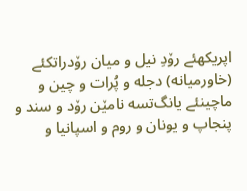اپریکهئے رۆدِ نیل و میان رۆدراتکئے (خاورمیانه) دجله و پُرات و چین و ماچینئے یانگ‌تسه نامێن رۆد و سند و پنجاپ و یونان و روم و اسپانیا و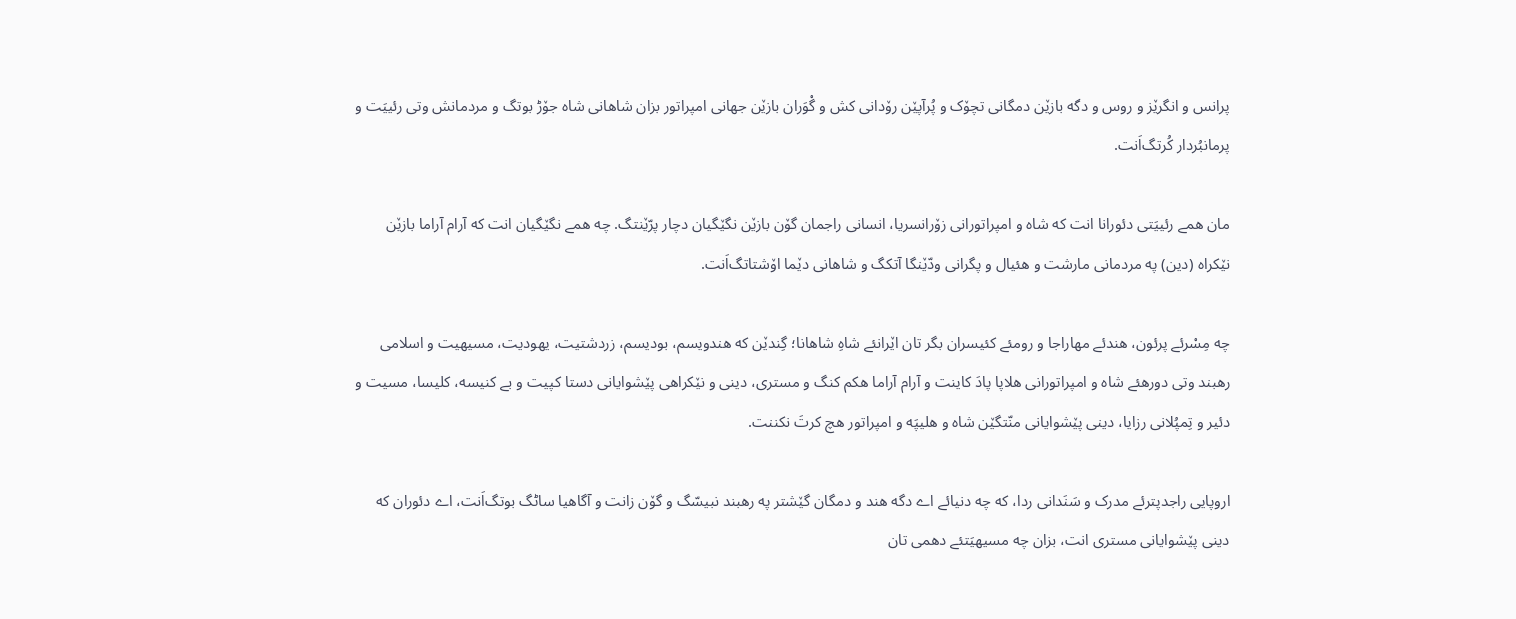پرانس و انگرێز و روس و دگه بازێن دمگانی تچۆک و پُرآپێن رۆدانی کش و گْوَران بازێن جهانی امپراتور بزان شاهانی شاه جۆڑ بوتگ و مردمانش وتی رئییَت و پرمانبُردار کُرتگ‌اَنت.

مان همے رئییَتی دئورانا انت که شاه و امپراتورانی زۆرانسریا، انسانی راجمان گۆن بازێن نگێگیان دچار پرّێنتگ. چه همے نگێگیان انت که آرام آراما بازێن نێکراه (دین) په مردمانی مارشت و هئیال و پگرانی ودّێنگا آتکگ‌‌ و شاهانی دێما اۆشتاتگ‌اَنت.

چه مِسْرئے پرئون، هندئے مهاراجا و رومئے کئیسران بگر تان اێرانئے شاهِ شاهانا؛ گِندێن که هندویسم، بودیسم، زردشتیت، یهودیت، مسیهیت و اسلامی رهبند وتی دورهئے شاه و امپراتورانی هلاپا پادَ کاینت و آرام آراما هکم کنگ و مستری، دینی و نێکراهی پێشوایانی دستا کپیت و بے کنیسه، کلیسا، مسیت و دئیر و تِمپُلانی رزایا، دینی پێشوایانی منّتگێن شاه و هلیپَه و امپراتور هچ کرتَ نکننت.

اروپایی راجدپترئے مدرک و سَنَدانی ردا، که چه دنیائے اے دگه هند و دمگان گێشتر په رهبند نبیسّگ و گۆن زانت و آگاهیا ساٹگ بوتگ‌اَنت، اے دئوران که دینی پێشوایانی مستری انت، بزان چه مسیهیَتئے دهمی تان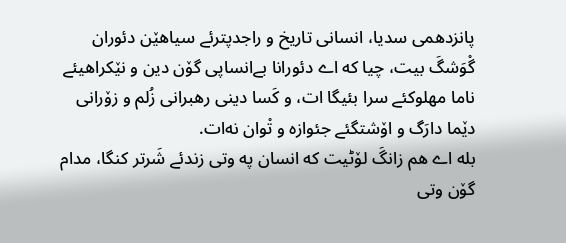پانزدهمی سدیا، انسانی تاریخ و راجدپترئے سیاهێن دئوران گْوَشگَ بیت، چیا که اے دئورانا بےانساپی گۆن دین و نێکراھیئے ناما مھلوکئے سرا بئیگا ات، و کَسا دینی رھبرانی زُلم و زۆرانی دێما دارَگ و اۆشتگئے جئوازه و تْوان نه‌ات.
بله اے هم زانگَ لۆٹیت که انسان په وتی زندئے شَرتر کنگا، مدام گۆن وتی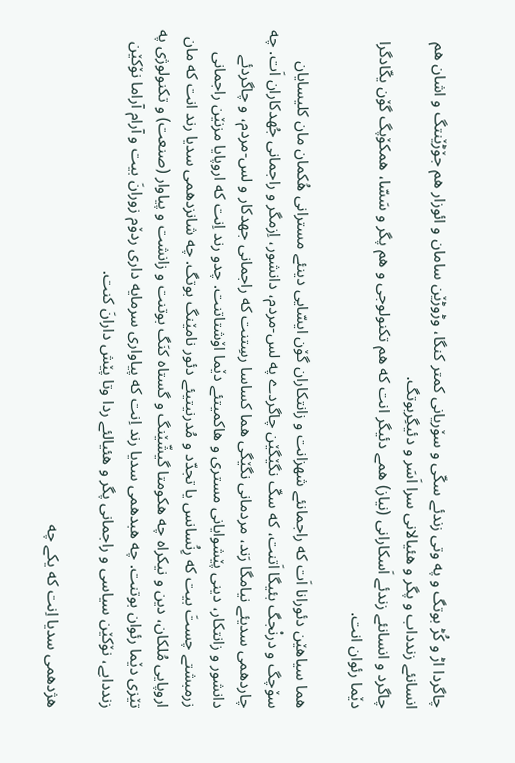چاگردا اڑ و کُڑ بوتگ و په وتی زندئے سکّی و سۆریانی کمتر کنگا، وڑوڑێن سامان و ائوزار هم جۆڑێنتگ و اشان هم انسانئے زندداب و پگر و هئیالانی سرا اَسَر و دئیگِربوتگ.
چاگرد و انسانئے زندئے اَسکارانی (نیاز) همے دئیگر انت که هم تکنولوجی و هم پگر و سَسّا، همکۆپگ گۆن یکّادگرا دێما رئوان انت.

هما سیاھێن دئورانا اَت که راجمانئے شهزانت و زانتکاران گۆن ایسّایی دینئے مسترانی ھُکمان مان کلیسایان سۆچگ و درنْجگ بئیگا اَتنت، که سکّ نگێگێن چاگردے په لس-مردم، دانشور، اِزمگر و راجمانی جُھدکاران اَت. چه چاردھمی سدیئے نیامگا رَند، مردمانی نگێگی ھما کساسا رسِتنت که راجمانی جھدکار و لس-مردم، و چاگردئے دانشور و زانتکار، دینی پێشوایانی مستری و ھاکمیتئے دێما اۆشتاتنت. چدو رند اِنت که اروپایا مزنێن راجمانی زرمبشتے چستَ بیت که رِنُسانس یا تجدّد و مُدرنیتیئے دئور نامێنگ بوتگ. چه شانزدھمی سدیا رند انت که مان اروپایی مُلکان، دین و نیکراه چه ھکومتا گیشّێنگ و گستاه کنَگ بوتنت و زانشت و پیاوار (صنعت) و تکنولوژی په تێزی دێما رئوان بوتنت. چه هبدهمی سدیا رند اِنت که پیاواری سرمایه داری ردۆم زورانَ بیت و آرام آراما نۆکێن زنددابے، نۆکێن سیاسی و راجمانی پگر و هئیالئے ردا وتا پێش دارانَ کنت.

ھژدھمی سدیا اِنت که یکے چه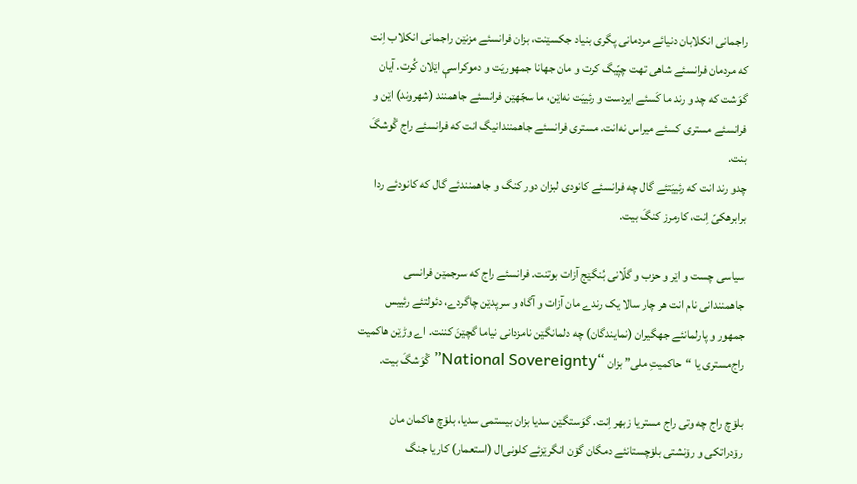راجمانی انکلابان دنیائے مردمانی پگری بنیاد جکسێنت، بزان فرانسئے مزنێن راجمانی انکلاب اِنت که مردمان فرانسئے شاهی تهت چپّیگ کرت و مان جهانا جمھوریَت و دموکراسې اێلان کُرت. آیان گوَشت که چد و رند ما کَسئے ایردست و رئییَت نه‌اێن، ما سجّهێن فرانسئے جاهمنند (شهروند) اێن و فرانسئے مستری کسئے میراس نه‌انت. مستری فرانسئے جاهمنندانیگ انت که فرانسئے راج گْوشگَ بنت.
چدو رند انت که رئییَتئے گال چه فرانسئے کانودی لبزان دور کنگ و جاهمنندئے گال که کانودئے ردا برابرهکیّ اِنت، کارمرز کنگَ بیت.

سیاسی چست و اێر و حزب و گلّانی بُنگێج آزات بوتنت. فرانسئے راج که سرجمێن فرانسی جاهمنندانی نام انت هر چار سالا یک رندے مان آزات و آگاه و سرپدێن چاگردے، دئولتئے رئییس جمهور و پارلمانئے جهگیران (نمایندگان) چه دلمانگێن نامزدانی نیاما گچێنَ کننت. اے وڑێن هاکمیت راج‌مستری یا “حاکمیتِ ملی” بزان “National Sovereignty” گْوَشگَ بیت.

بلۆچ راج چه وتی راج مستریا زبهر اِنت. گوَستگێن سدیا بزان بیستمی سدیا، بلۆچ هاکمان مان رۆدراتکی و رۆنشتی بلۆچستانئے دمگان گۆن انگرێزئے کلونی‌ال (استعمار) کاریا جنگ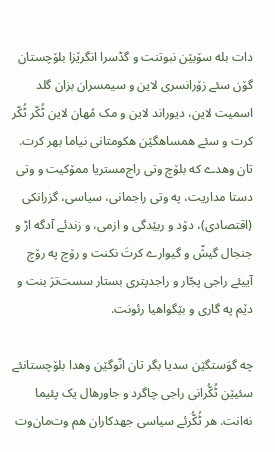دات بله سۆبێن نبوتنت و گڈسرا انگرێزا بلۆچستان گۆن سئے زۆرانسری لاین و سیمسران بزان گلد اسمیت لاین، دیوراند لاین و مک مُهان لاین ٹُکّر ٹُکّر کرت و سئے ھمساھگێن ھکومتانی نیاما بھر کرت. تان وهدے که بلۆچ وتی راج‌مستریا ممۆکیت و وتی دستا مداریت، په وتی راجمانی، سیاسی، گزرانکی (اقتصادی)، دۆد و ربێدگی و ازمی، و زندئے آدگه اڑ و جنجال گیشّ و گیوارے کرتَ نکنت و رۆچ په رۆچ آییئے راجی پجّار و راجدپتری بستار سست‌ترَ بنت و دێم په گاری و بێگواهیا رئونت.

چه گوَستگێن سدیا بگر تان انّوگێن وهدا بلۆچستانئے سئیێن ٹُکُّرانی راجی چاگرد و جاورهال یک پئیما نه‌انت. هر ٹُکُّرئے سیاسی جهدکاران هم وت‌مان‌وت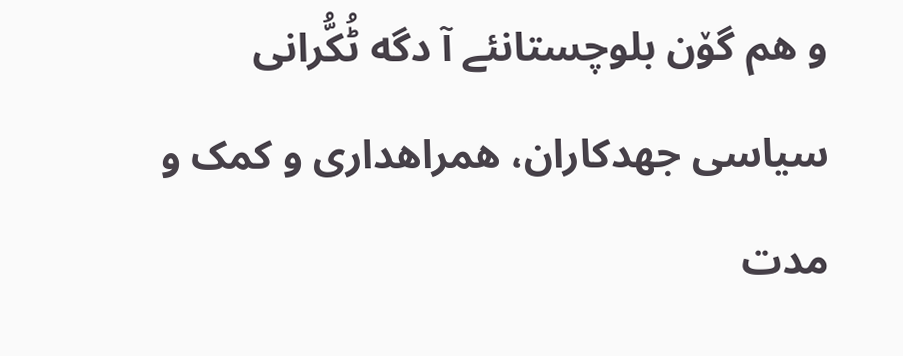و هم گۆن بلوچستانئے آ دگه ٹُکُّرانی سیاسی جهدکاران، همراهداری و کمک و مدت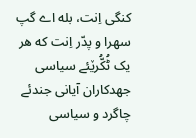کنگی اِنت، بله اے گپ سهرا و پدّر اِنت که هر یک ٹُکُّرێئے سیاسی جهدکاران آیانی جندئے چاگرد و سیاسی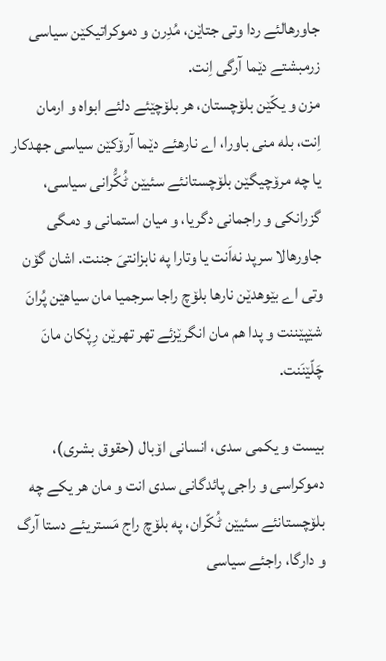جاورهالئے ردا وتی جتاێن، مُدِرن و دموکراتیکێن سیاسی زرمبشتے دێما آرگی اِنت.
مزن و یکّێن بلۆچستان، هر بلۆچێئے دلئے ابواه و ارمان اِنت، بله منی باورا، اے نارهئے دێما آرۆکێن سیاسی جهدکار یا چه مرۆچیگێن بلۆچستانئے سئیێن ٹُکُّرانی سیاسی، گزرانکی و راجمانی دگریا، و میان استمانی و دمگی جاورهالا سرپد نه‌اَنت یا وتارا په نابزانتیَ جننت. اشان گۆن وتی اے بێوهدێن نارها بلۆچ راجا سرجمیا مان سیاهێن پُرانَ شێپێننت و پدا ھم مان انگرێزئے تھر تھرێن رِپْکان مانَ چَلّێنَنت.

بیست و یکمی سدی، انسانی اۆبال (حقوق بشری)، دموکراسی و راجی پائدگانی سدی انت و مان ھر یکے چه بلۆچستانئے سئیێن ٹُکّران، په بلۆچ راج مَستریئے دستا آرگ و دارگا، راجئے سیاسی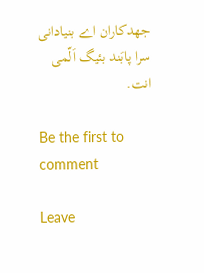جھدکاران اے بنیادانی سرا پابَند بئیگ اَلّمی انت.

Be the first to comment

Leave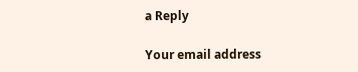a Reply

Your email address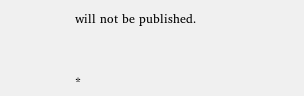will not be published.


*